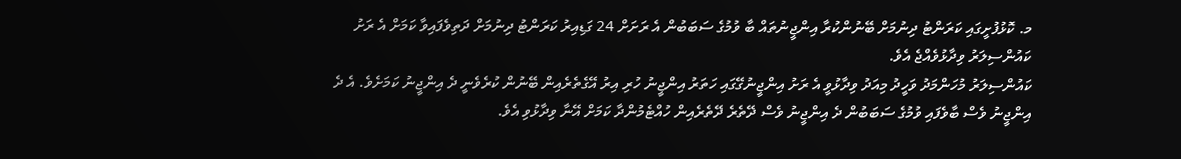މ. ކޮޅުފުށީގައި ކަރަންޓު ދިނުމަށް ބޭނުންކުރާ އިންޖީނުތައް ބާ ވުމުގެ ސަބަބުން އެ ރަށަށް 24 ގަޑިއިރު ކަރަންޓު ދިނުމަށް ދަތިވެފައިވާ ކަމަށް އެ ރަށު ކައުންސިލަރު ވިދާޅުވެއްޖެ އެވެ.
ކައުންސިލަރު މުހަންމަދު ވަހީދު މިއަދު ވިދާޅުވީ އެ ރަށު އިންޖީނުގޭގައި ހަތަރު އިންޖީނު ހުރި އިރު އޭގެތެރެއިން ބޭނުން ކުރެވެނީ ދެ އިންޖީނު ކަމަށެވެ. އެ ދެ އިންޖީނު ވެސް ބާވެފައި ވުމުގެ ސަބަބުން ދެ އިންޖީނު ވެސް ދޭތެރެ ދޭތެރެއިން ހުއްޓެމުންދާ ކަމަށް އޭނާ ވިދާޅުވި އެވެ.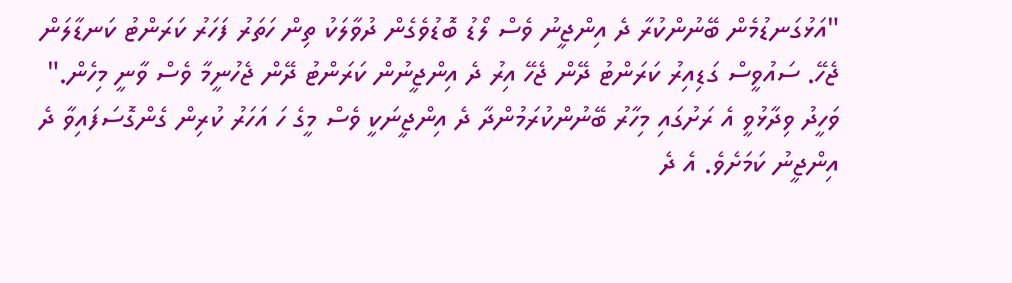"އަޅުގަނޑުމެން ބޭނުންކުރާ ދެ އިންޖީނު ވެސް ލޯޑު ބޮޑުވެގެން ދުވާލަކު ތިން ހަތަރު ފަހަރު ކަރަންޓު ކަނޑާލަން ޖެހޭ. ސައުވީސް ގަޑިއިރު ކަރަންޓު ދޭން ޖެހޭ އިރު ދެ އިންޖީނުން ކަރަންޓު ދޭން ޖެހުނީމާ ވެސް ވާނީ މިހެން."
ވަހީދު ވިދާޅުވީ އެ ރަށުގައި މިހާރު ބޭނުންކުރަމުންދާ ދެ އިންޖީނަކީ ވެސް މީގެ ހަ އަހަރު ކުރިން ގެންގޮސަފައިވާ ދެ އިންޖީނު ކަމަށެވެ. އެ ދެ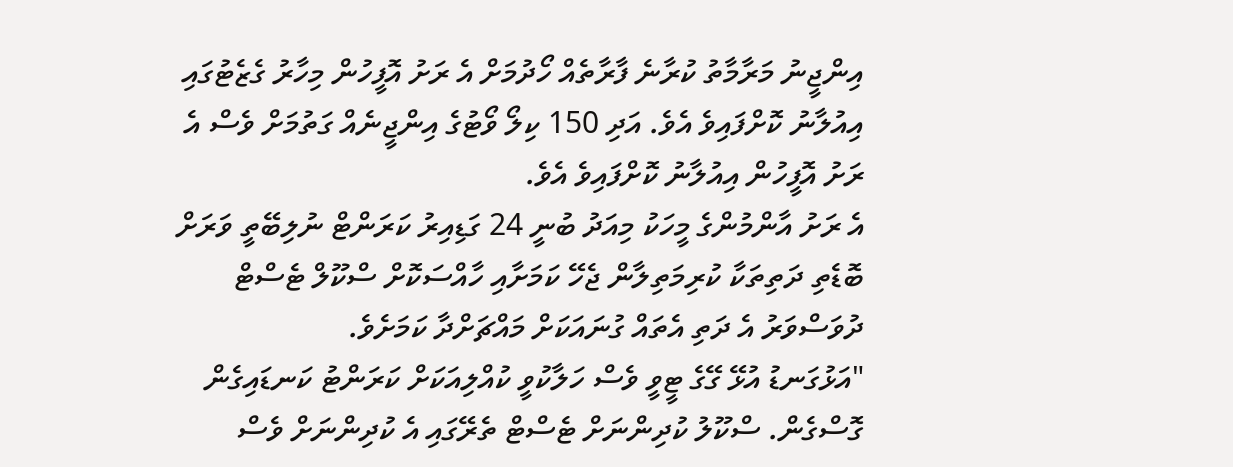އިންޖީނު މަރާމާތު ކުރާނެ ފާރާތެއް ހޯދުމަށް އެ ރަށު އޮފީހުން މިހާރު ގެޒެޓުގައި އިއުލާނު ކޮށްފައިވެ އެވެ. އަދި 150 ކިލޯ ވޯޓުގެ އިންޖީނެއް ގަތުމަށް ވެސް އެ ރަށު އޮފީހުން އިއުލާނު ކޮށްފައިވެ އެވެ.
އެ ރަށު އާންމުންގެ މީހަކު މިއަދު ބުނީ 24 ގަޑިއިރު ކަރަންޓް ނުލިބޭތީ ވަރަށް ބޮޑެތި ދަތިތަކާ ކުރިމަތިލާން ޖެހޭ ކަމަށާއި ހާއްސަކޮށް ސްކޫލް ޓެސްޓް ދުވަސްވަރު އެ ދަތި އެތައް ގުނައަކަށް މައްޗަށްދާ ކަމަށެވެ.
"އަޅުގަނޑު އުޅޭ ގޭގެ ޓީވީ ވެސް ހަލާކުވީ ކުއްލިއަކަށް ކަރަންޓު ކަނޑައިގެން ގޮސްގެން. ސްކޫލު ކުދިންނަށް ޓެސްޓް ތެރޭގައި އެ ކުދިންނަށް ވެސް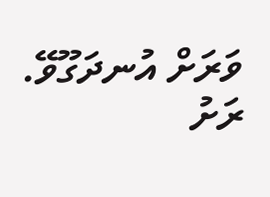ވަރަށް އުނދަގޫވޭ. ރަށު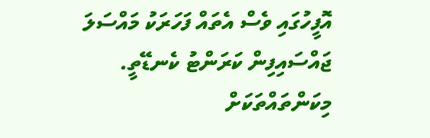އޮފީހުގައި ވެސް އެތައް ފަހަރަކު މައްސަލަ ޖައްސައިފިން ކަރަންޓު ކެނޑޭތީ. މިކަންތައްތަކަށް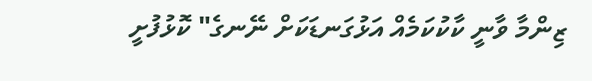ޒިންމާ ވާނީ ކާކުކަމެއް އަޅުގަނޑަކަށް ނޭނގެ" ކޮޅުފުށީ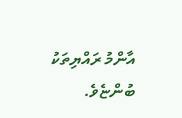އާންމު ރައްޔިތަކު ބުންޏެވެ.